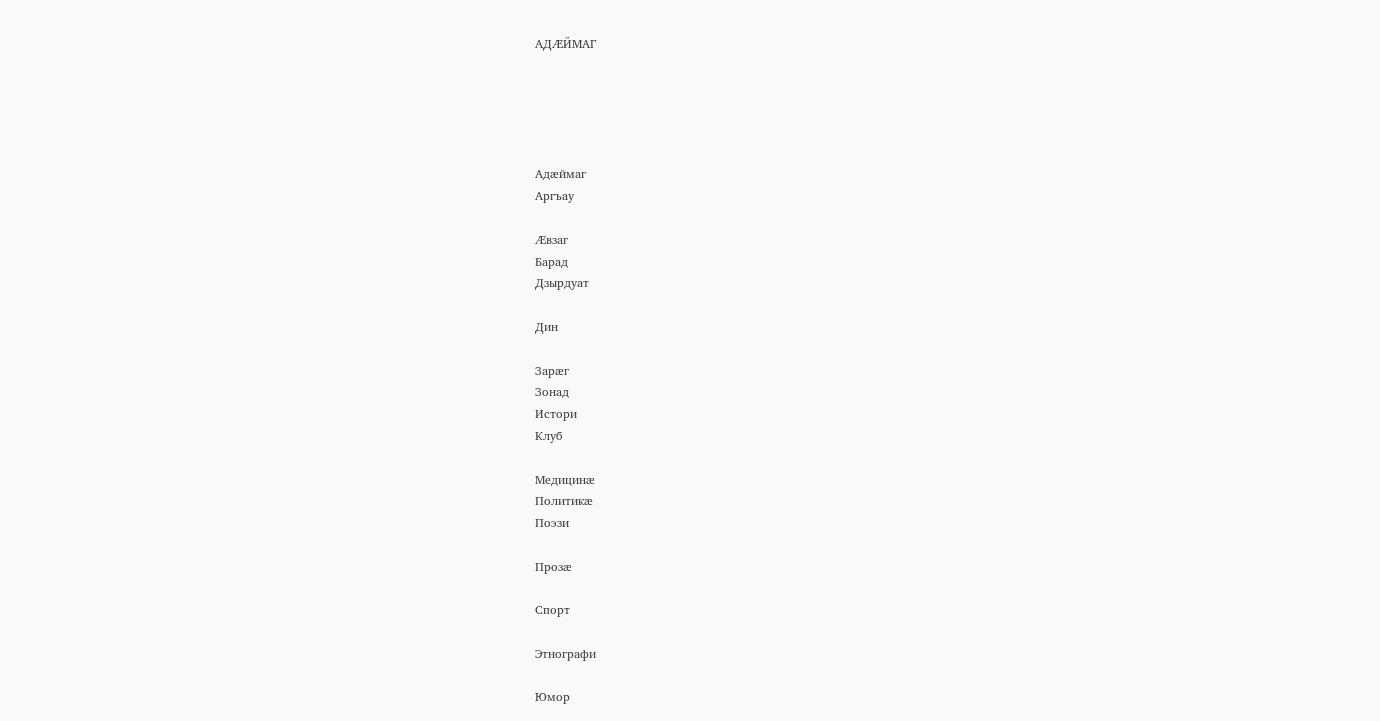АДÆЙМАГ





Адæймаг
Аргъау

Æвзаг
Барад
Дзырдуат

Дин

Зарæг
Зонад
Истори
Клуб

Медицинæ
Политикæ
Поэзи

Прозæ

Спорт

Этнографи

Юмор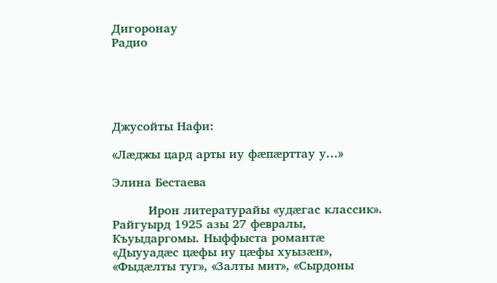Дигоронау
Радио





Джусойты Нафи:

«Лæджы цард арты иу фæпæрттау у...»

Элина Бестаева

         Ирон литературайы «удæгас классик». Райгуырд 1925 азы 27 февралы, Къуыдаргомы. Ныффыста романтæ «Дыууадæс цæфы иу цæфы хуызæн», «Фыдæлты туг», «Залты мит», «Сырдоны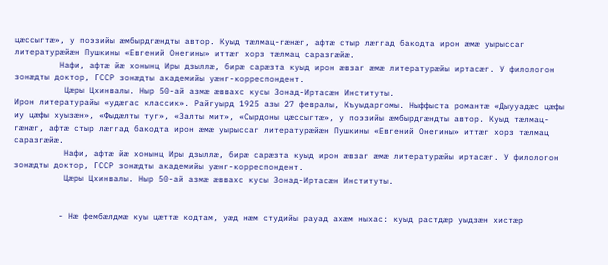цæссыгтæ», у поэзийы æмбырдгæндты автор. Куыд тæлмац-гæнæг, афтæ стыр лæггад бакодта ирон æмæ уырыссаг литературæйæн Пушкины «Евгений Онегины» иттæг хорз тæлмац саразгæйæ.
         Нафи, афтæ йæ хонынц Иры дзыллæ, бирæ сарæзта куыд ирон æвзаг æмæ литературæйы иртасæг. У филологон зонæдты доктор, ГССР зонæдты академийы уæнг-корреспондент.
          Цæры Цхинвалы. Ныр 50-ай азмæ æввахс кусы Зонад-Иртасæн Институты.
Ирон литературайы «удæгас классик». Райгуырд 1925 азы 27 февралы, Къуыдаргомы. Ныффыста романтæ «Дыууадæс цæфы иу цæфы хуызæн», «Фыдæлты туг», «Залты мит», «Сырдоны цæссыгтæ», у поэзийы æмбырдгæндты автор. Куыд тæлмац-гæнæг, афтæ стыр лæггад бакодта ирон æмæ уырыссаг литературæйæн Пушкины «Евгений Онегины» иттæг хорз тæлмац саразгæйæ.
          Нафи, афтæ йæ хонынц Иры дзыллæ, бирæ сарæзта куыд ирон æвзаг æмæ литературæйы иртасæг. У филологон зонæдты доктор, ГССР зонæдты академийы уæнг-корреспондент.
          Цæры Цхинвалы. Ныр 50-ай азмæ æввахс кусы Зонад-Иртасæн Институты.


         - Нæ фембæлдмæ куы цæттæ кодтам, уæд нæм студийы рауад ахæм ныхас: куыд растдæр уыдзæн хистæр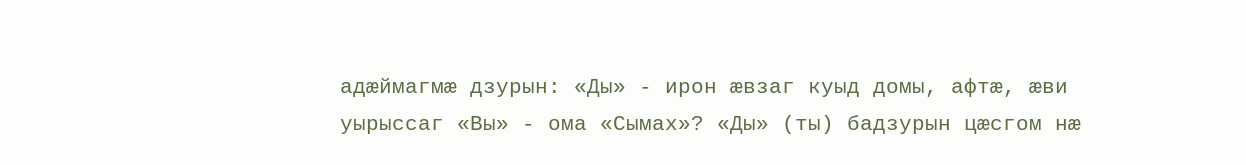адæймагмæ дзурын: «Ды» - ирон æвзаг куыд домы, афтæ, æви уырыссаг «Вы» - ома «Сымах»? «Ды» (ты) бадзурын цæсгом нæ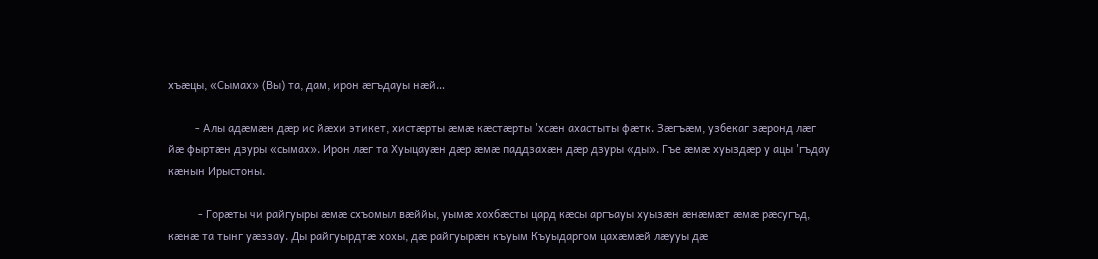хъæцы, «Сымах» (Вы) та, дам, ирон æгъдауы нæй…

         - Алы адæмæн дæр ис йæхи этикет, хистæрты æмæ кæстæрты 'хсæн ахастыты фæтк. Зæгъæм, узбекаг зæронд лæг йæ фыртæн дзуры «сымах». Ирон лæг та Хуыцауæн дæр æмæ паддзахæн дæр дзуры «ды». Гъе æмæ хуыздæр у ацы 'гъдау кæнын Ирыстоны.

          - Горæты чи райгуыры æмæ схъомыл вæййы, уымæ хохбæсты цард кæсы аргъауы хуызæн æнæмæт æмæ рæсугъд, кæнæ та тынг уæззау. Ды райгуырдтæ хохы, дæ райгуырæн къуым Къуыдаргом цахæмæй лæууы дæ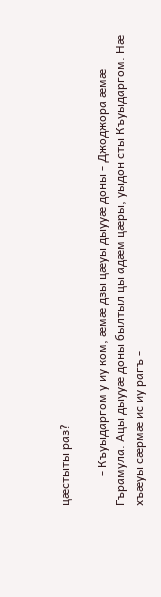цæстыты раз?

          - Къуыдаргом у иу ком, æмæ дзы цæуы дыууæ доны - Джоджора æмæ Гърамула. Ацы дыууæ доны былтыл цы адæм цæры, уыдон сты Къуыдаргом. Нæ хъæуы сæрмæ ис иу рагъ -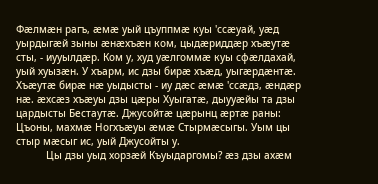Фæлмæн рагъ, æмæ уый цъуппмæ куы 'ссæуай, уæд уырдыгæй зыны æнæхъæн ком, цыдæриддæр хъæутæ сты, - иууылдæр. Ком у, худ уæлгоммæ куы сфæлдахай, уый хуызæн. У хъарм, ис дзы бирæ хъæд, уыгæрдæнтæ. Хъæутæ бирæ нæ уыдысты - иу дæс æмæ 'ссæдз, æндæр нæ. æхсæз хъæуы дзы цæры Хуыгатæ, дыууæйы та дзы цардысты Бестаутæ. Джусойтæ цæрынц æртæ раны: Цъоны, махмæ Ногхъæуы æмæ Стырмæсыгы. Уым цы стыр мæсыг ис, уый Джусойты у.
          Цы дзы уыд хорзæй Къуыдаргомы? æз дзы ахæм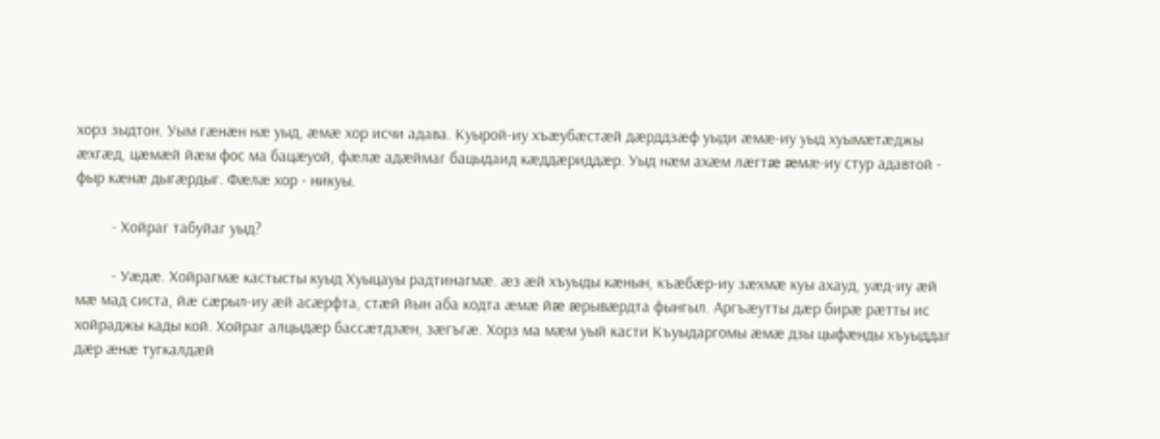хорз зыдтон. Уым гæнæн нæ уыд, æмæ хор исчи адава. Куырой-иу хъæубæстæй дæрддзæф уыди æмæ-иу уыд хуымæтæджы æхгæд, цæмæй йæм фос ма бацæуой, фæлæ адæймаг бацыдаид кæддæриддæр. Уыд нæм ахæм лæгтæ æмæ-иу стур адавтой - фыр кæнæ дыгæрдыг. Фæлæ хор - никуы.

         - Хойраг табуйаг уыд?

         - Уæдæ. Хойрагмæ кастысты куыд Хуыцауы радтинагмæ. æз æй хъуыды кæнын, къæбæр-иу зæхмæ куы ахауд, уæд-иу æй мæ мад систа, йæ сæрыл-иу æй асæрфта, стæй йын аба кодта æмæ йæ æрывæрдта фынгыл. Аргъæутты дæр бирæ рæтты ис хойраджы кады кой. Хойраг алцыдæр бассæтдзæн, зæгъгæ. Хорз ма мæм уый касти Къуыдаргомы æмæ дзы цыфæнды хъуыддаг дæр æнæ тугкалдæй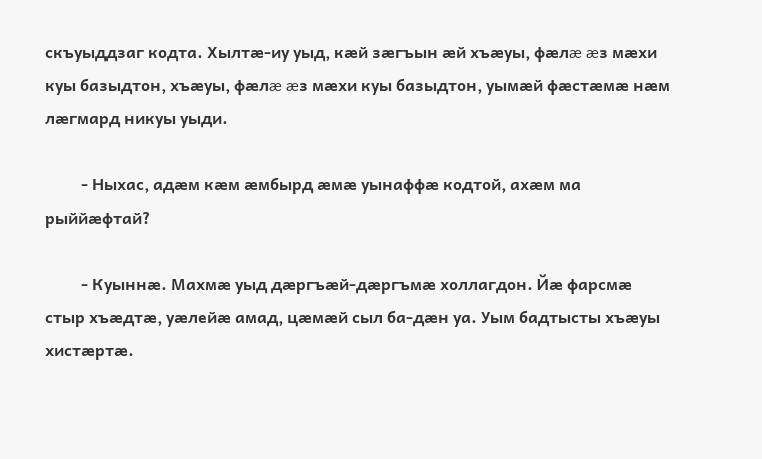скъуыддзаг кодта. Хылтæ-иу уыд, кæй зæгъын æй хъæуы, фæлæ æз мæхи куы базыдтон, хъæуы, фæлæ æз мæхи куы базыдтон, уымæй фæстæмæ нæм лæгмард никуы уыди.

         - Ныхас, адæм кæм æмбырд æмæ уынаффæ кодтой, ахæм ма рыййæфтай?

         - Куыннæ. Махмæ уыд дæргъæй-дæргъмæ холлагдон. Йæ фарсмæ стыр хъæдтæ, уæлейæ амад, цæмæй сыл ба-дæн уа. Уым бадтысты хъæуы хистæртæ.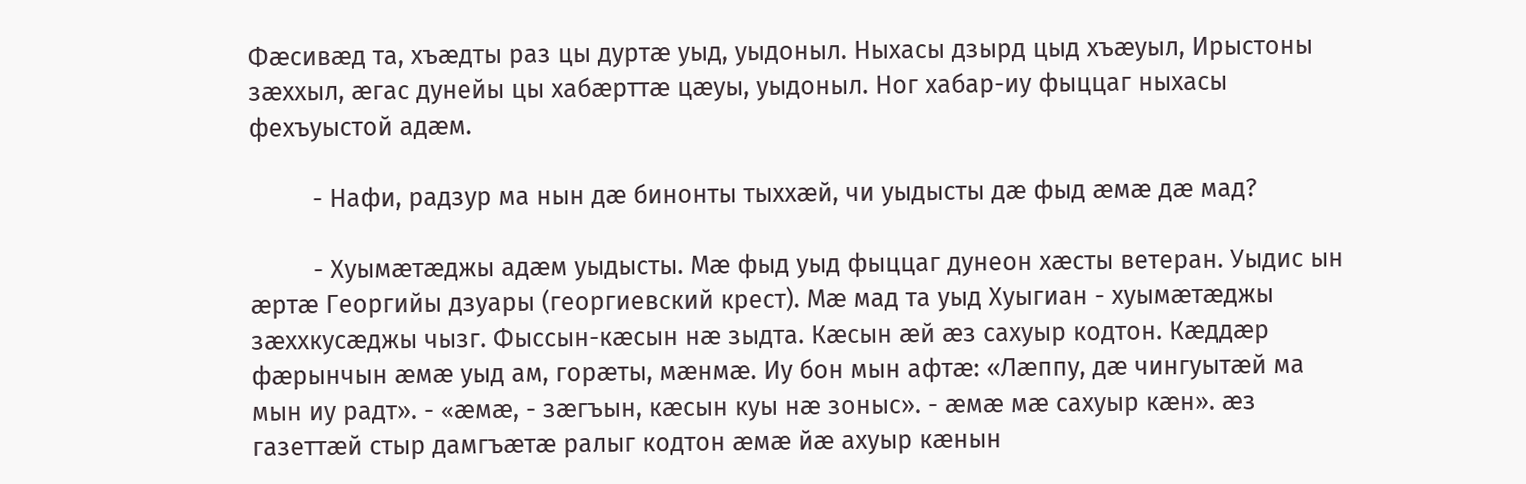Фæсивæд та, хъæдты раз цы дуртæ уыд, уыдоныл. Ныхасы дзырд цыд хъæуыл, Ирыстоны зæххыл, æгас дунейы цы хабæрттæ цæуы, уыдоныл. Ног хабар-иу фыццаг ныхасы фехъуыстой адæм.

         - Нафи, радзур ма нын дæ бинонты тыххæй, чи уыдысты дæ фыд æмæ дæ мад?

         - Хуымæтæджы адæм уыдысты. Мæ фыд уыд фыццаг дунеон хæсты ветеран. Уыдис ын æртæ Георгийы дзуары (георгиевский крест). Мæ мад та уыд Хуыгиан - хуымæтæджы зæххкусæджы чызг. Фыссын-кæсын нæ зыдта. Кæсын æй æз сахуыр кодтон. Кæддæр фæрынчын æмæ уыд ам, горæты, мæнмæ. Иу бон мын афтæ: «Лæппу, дæ чингуытæй ма мын иу радт». - «æмæ, - зæгъын, кæсын куы нæ зоныс». - æмæ мæ сахуыр кæн». æз газеттæй стыр дамгъæтæ ралыг кодтон æмæ йæ ахуыр кæнын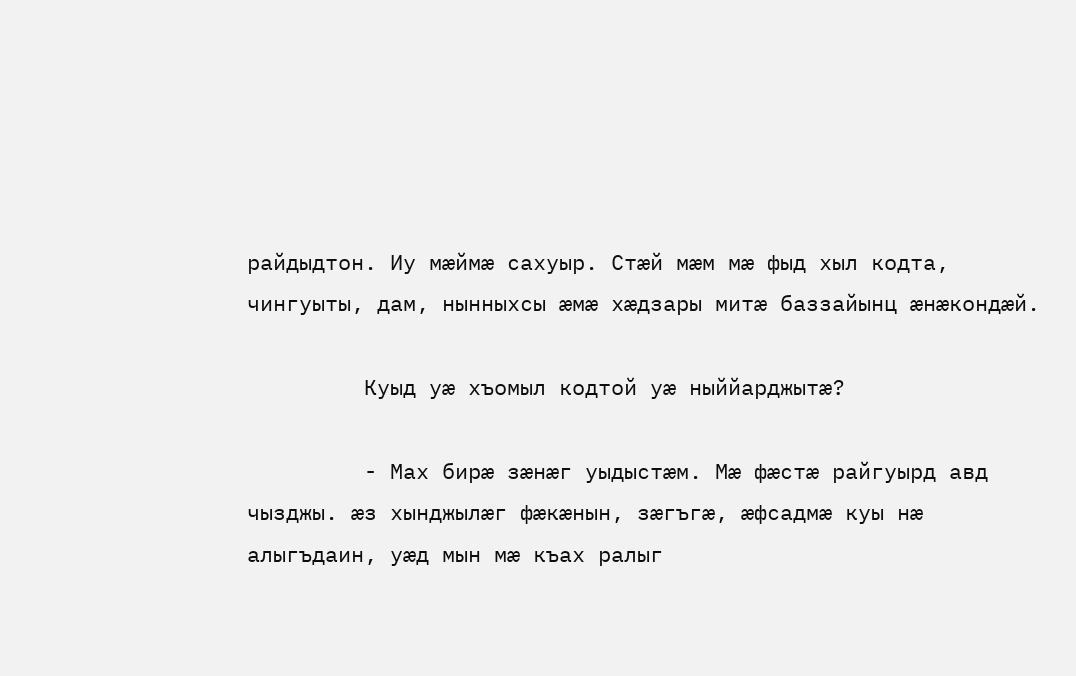райдыдтон. Иу мæймæ сахуыр. Стæй мæм мæ фыд хыл кодта, чингуыты, дам, нынныхсы æмæ хæдзары митæ баззайынц æнæкондæй.

         Куыд уæ хъомыл кодтой уæ ныййарджытæ?

         - Мах бирæ зæнæг уыдыстæм. Мæ фæстæ райгуырд авд чызджы. æз хынджылæг фæкæнын, зæгъгæ, æфсадмæ куы нæ алыгъдаин, уæд мын мæ къах ралыг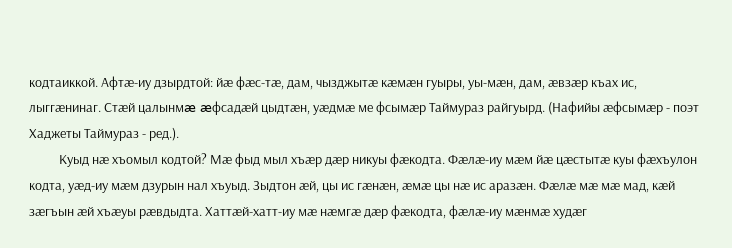кодтаиккой. Афтæ-иу дзырдтой: йæ фæс-тæ, дам, чызджытæ кæмæн гуыры, уы-мæн, дам, æвзæр къах ис, лыггæнинаг. Стæй цалынмæ æфсадæй цыдтæн, уæдмæ ме фсымæр Таймураз райгуырд. (Нафийы æфсымæр - поэт Хаджеты Таймураз - ред.).
          Куыд нæ хъомыл кодтой? Мæ фыд мыл хъæр дæр никуы фæкодта. Фæлæ-иу мæм йæ цæстытæ куы фæхъулон кодта, уæд-иу мæм дзурын нал хъуыд. Зыдтон æй, цы ис гæнæн, æмæ цы нæ ис аразæн. Фæлæ мæ мæ мад, кæй зæгъын æй хъæуы рæвдыдта. Хаттæй-хатт-иу мæ нæмгæ дæр фæкодта, фæлæ-иу мæнмæ худæг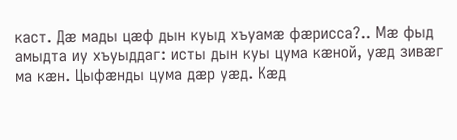каст. Дæ мады цæф дын куыд хъуамæ фæрисса?.. Мæ фыд амыдта иу хъуыддаг: исты дын куы цума кæной, уæд зивæг ма кæн. Цыфæнды цума дæр уæд. Кæд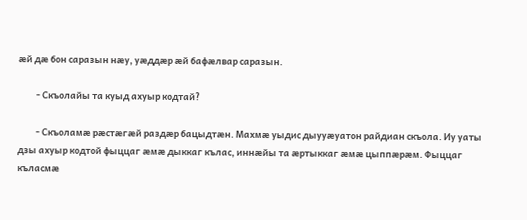æй дæ бон саразын нæу, уæддæр æй бафæлвар саразын.

         - Скъолайы та куыд ахуыр кодтай?

         - Скъоламæ рæстæгæй раздæр бацыдтæн. Махмæ уыдис дыууæуатон райдиан скъола. Иу уаты дзы ахуыр кодтой фыццаг æмæ дыккаг кълас, иннæйы та æртыккаг æмæ цыппæрæм. Фыццаг къласмæ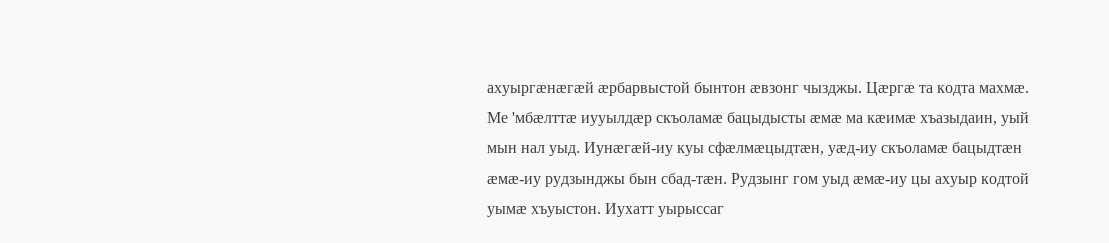ахуыргæнæгæй æрбарвыстой бынтон æвзонг чызджы. Цæргæ та кодта махмæ. Ме 'мбæлттæ иууылдæр скъоламæ бацыдысты æмæ ма кæимæ хъазыдаин, уый мын нал уыд. Иунæгæй-иу куы сфæлмæцыдтæн, уæд-иу скъоламæ бацыдтæн æмæ-иу рудзынджы бын сбад-тæн. Рудзынг гом уыд æмæ-иу цы ахуыр кодтой уымæ хъуыстон. Иухатт уырыссаг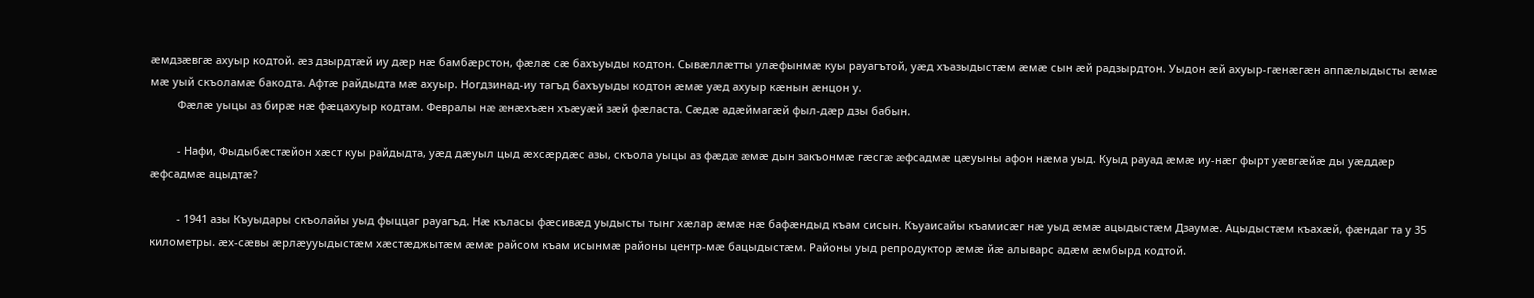æмдзæвгæ ахуыр кодтой. æз дзырдтæй иу дæр нæ бамбæрстон, фæлæ сæ бахъуыды кодтон. Сывæллæтты улæфынмæ куы рауагътой, уæд хъазыдыстæм æмæ сын æй радзырдтон. Уыдон æй ахуыр-гæнæгæн аппæлыдысты æмæ мæ уый скъоламæ бакодта. Афтæ райдыдта мæ ахуыр. Ногдзинад-иу тагъд бахъуыды кодтон æмæ уæд ахуыр кæнын æнцон у.
         Фæлæ уыцы аз бирæ нæ фæцахуыр кодтам. Февралы нæ æнæхъæн хъæуæй зæй фæласта. Сæдæ адæймагæй фыл-дæр дзы бабын.

         - Нафи, Фыдыбæстæйон хæст куы райдыдта, уæд дæуыл цыд æхсæрдæс азы, скъола уыцы аз фæдæ æмæ дын закъонмæ гæсгæ æфсадмæ цæуыны афон нæма уыд. Куыд рауад æмæ иу-нæг фырт уæвгæйæ ды уæддæр æфсадмæ ацыдтæ?

         - 1941 азы Къуыдары скъолайы уыд фыццаг рауагъд. Нæ къласы фæсивæд уыдысты тынг хæлар æмæ нæ бафæндыд къам сисын. Къуаисайы къамисæг нæ уыд æмæ ацыдыстæм Дзаумæ. Ацыдыстæм къахæй, фæндаг та у 35 километры. æх-сæвы æрлæууыдыстæм хæстæджытæм æмæ райсом къам исынмæ районы центр-мæ бацыдыстæм. Районы уыд репродуктор æмæ йæ алыварс адæм æмбырд кодтой.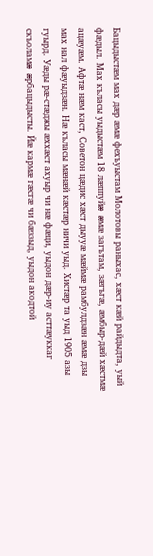Бацыдыстæм мах дæр æмæ фехъуыстам Молотовы раныхас, хæст кæй райдыдта, уый фæдыл. Мах къласы уыдыстæм 18 лæппуйæ æмæ загътам, зæгъгæ, æмбыр-дæй хæстмæ ацæуæм. Афтæ нæм каст, Советон цæдис хæст дыууæ мæймæ рамбулдзæн æмæ дзы мах нал фæуыдзæн. Нæ къласы мæнæй кæстæр ничи уыд. Хистæр та уыд 1905 азы гуырд. Уæды рæ-стæджы æххæст ахуыр чи нæ фæци, уыдон дæр-иу асттæуккаг скъоламæ æрбацыдысты. Йæ кармæ гæсгæ чи бæззыд, уыдон акодтой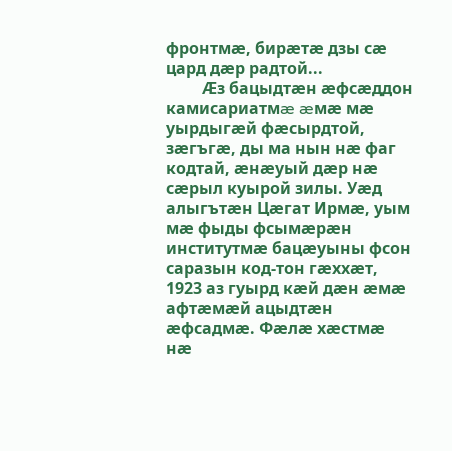фронтмæ, бирæтæ дзы сæ цард дæр радтой...
         Æз бацыдтæн æфсæддон камисариатмæ æмæ мæ уырдыгæй фæсырдтой, зæгъгæ, ды ма нын нæ фаг кодтай, æнæуый дæр нæ сæрыл куырой зилы. Уæд алыгътæн Цæгат Ирмæ, уым мæ фыды фсымæрæн институтмæ бацæуыны фсон саразын код-тон гæххæт, 1923 аз гуырд кæй дæн æмæ афтæмæй ацыдтæн æфсадмæ. Фæлæ хæстмæ нæ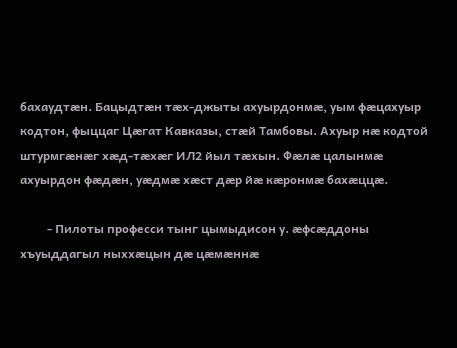бахаудтæн. Бацыдтæн тæх-джыты ахуырдонмæ, уым фæцахуыр кодтон, фыццаг Цæгат Кавказы, стæй Тамбовы. Ахуыр нæ кодтой штурмгæнæг хæд-тæхæг ИЛ2 йыл тæхын. Фæлæ цалынмæ ахуырдон фæдæн, уæдмæ хæст дæр йæ кæронмæ бахæццæ.

         - Пилоты професси тынг цымыдисон у. æфсæддоны хъуыддагыл ныххæцын дæ цæмæннæ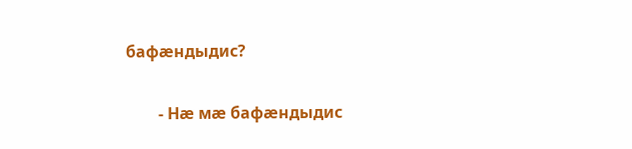бафæндыдис?

        - Нæ мæ бафæндыдис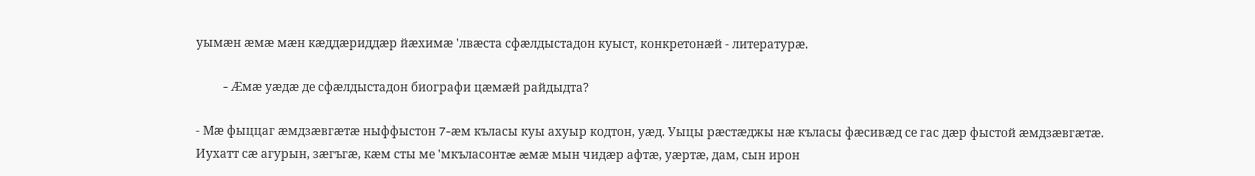уымæн æмæ мæн кæддæриддæр йæхимæ 'лвæста сфæлдыстадон куыст, конкретонæй - литературæ.

         - Æмæ уæдæ де сфæлдыстадон биографи цæмæй райдыдта?

- Мæ фыццаг æмдзæвгæтæ ныффыстон 7-æм къласы куы ахуыр кодтон, уæд. Уыцы рæстæджы нæ къласы фæсивæд се гас дæр фыстой æмдзæвгæтæ. Иухатт сæ агурын, зæгъгæ, кæм сты ме 'мкъласонтæ æмæ мын чидæр афтæ, уæртæ, дам, сын ирон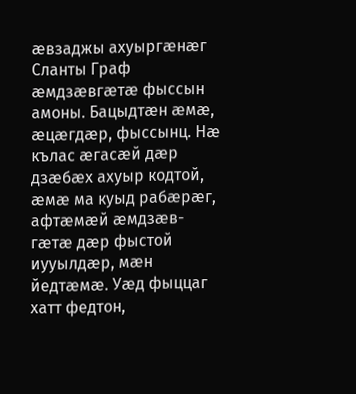æвзаджы ахуыргæнæг Сланты Граф æмдзæвгæтæ фыссын амоны. Бацыдтæн æмæ, æцæгдæр, фыссынц. Нæ кълас æгасæй дæр дзæбæх ахуыр кодтой, æмæ ма куыд рабæрæг, афтæмæй æмдзæв-гæтæ дæр фыстой иууылдæр, мæн йедтæмæ. Уæд фыццаг хатт федтон,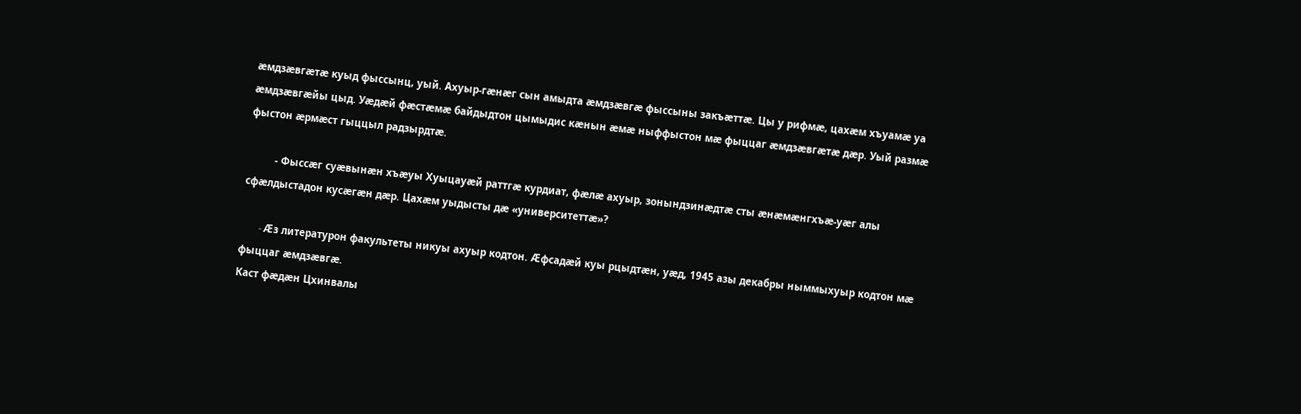æмдзæвгæтæ куыд фыссынц, уый. Ахуыр-гæнæг сын амыдта æмдзæвгæ фыссыны закъæттæ. Цы у рифмæ, цахæм хъуамæ уа æмдзæвгæйы цыд. Уæдæй фæстæмæ байдыдтон цымыдис кæнын æмæ ныффыстон мæ фыццаг æмдзæвгæтæ дæр. Уый размæ фыстон æрмæст гыццыл радзырдтæ.

         - Фыссæг суæвынæн хъæуы Хуыцауæй раттгæ курдиат, фæлæ ахуыр, зонындзинæдтæ сты æнæмæнгхъæ-уæг алы сфæлдыстадон кусæгæн дæр. Цахæм уыдысты дæ «университеттæ»?

         - Æз литературон факультеты никуы ахуыр кодтон. Æфсадæй куы рцыдтæн, уæд, 1945 азы декабры ныммыхуыр кодтон мæ фыццаг æмдзæвгæ.
Каст фæдæн Цхинвалы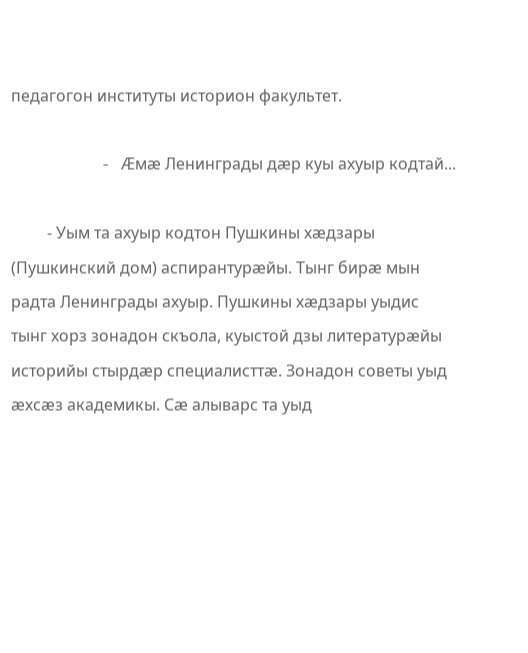педагогон институты историон факультет.

         - Æмæ Ленинграды дæр куы ахуыр кодтай...

         - Уым та ахуыр кодтон Пушкины хæдзары (Пушкинский дом) аспирантурæйы. Тынг бирæ мын радта Ленинграды ахуыр. Пушкины хæдзары уыдис тынг хорз зонадон скъола, куыстой дзы литературæйы историйы стырдæр специалисттæ. Зонадон советы уыд æхсæз академикы. Сæ алыварс та уыд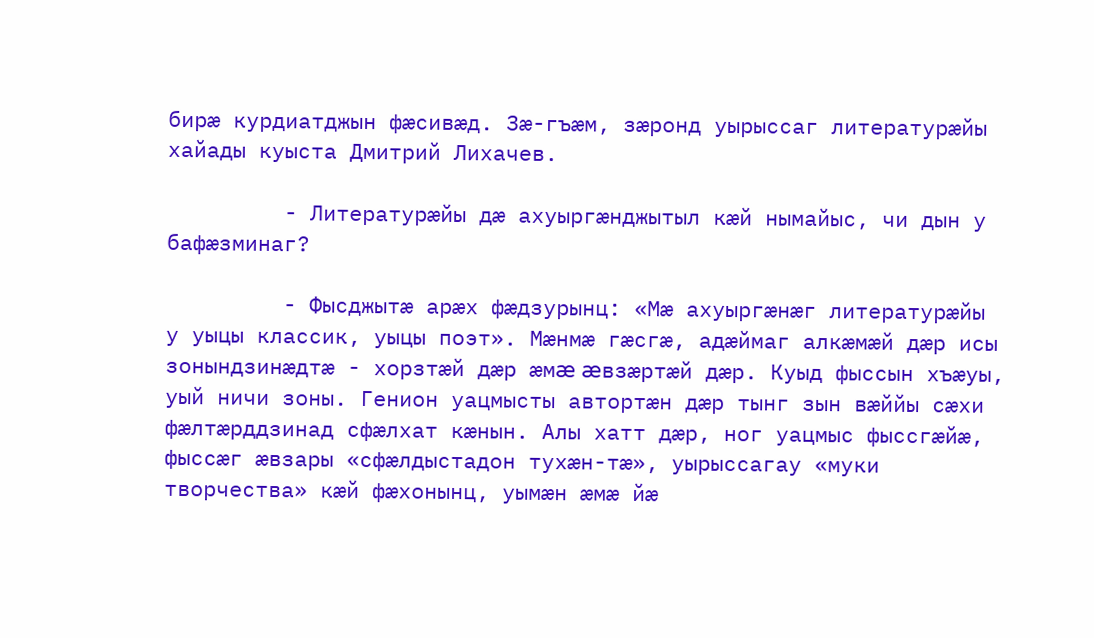бирæ курдиатджын фæсивæд. Зæ-гъæм, зæронд уырыссаг литературæйы хайады куыста Дмитрий Лихачев.

         - Литературæйы дæ ахуыргæнджытыл кæй нымайыс, чи дын у бафæзминаг?

         - Фысджытæ арæх фæдзурынц: «Мæ ахуыргæнæг литературæйы у уыцы классик, уыцы поэт». Мæнмæ гæсгæ, адæймаг алкæмæй дæр исы зонындзинæдтæ - хорзтæй дæр æмæ æвзæртæй дæр. Куыд фыссын хъæуы, уый ничи зоны. Генион уацмысты автортæн дæр тынг зын вæййы сæхи фæлтæрддзинад сфæлхат кæнын. Алы хатт дæр, ног уацмыс фыссгæйæ, фыссæг æвзары «сфæлдыстадон тухæн-тæ», уырыссагау «муки творчества» кæй фæхонынц, уымæн æмæ йæ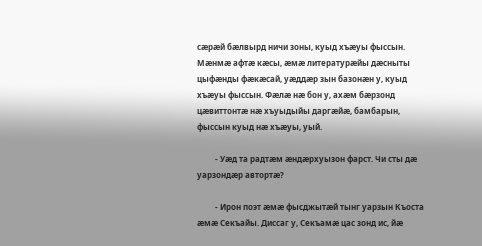сæрæй бæлвырд ничи зоны, куыд хъæуы фыссын. Мæнмæ афтæ кæсы, æмæ литературæйы дæсныты цыфæнды фæкæсай, уæддæр зын базонæн у, куыд хъæуы фыссын. Фæлæ нæ бон у, ахæм бæрзонд цæвиттонтæ нæ хъуыдыйы даргæйæ, бамбарын, фыссын куыд нæ хъæуы, уый.

         - Уæд та радтæм æндæрхуызон фарст. Чи сты дæ уарзондæр автортæ?

         - Ирон поэт æмæ фысджытæй тынг уарзын Къоста æмæ Секъайы. Диссаг у, Секъамæ цас зонд ис, йæ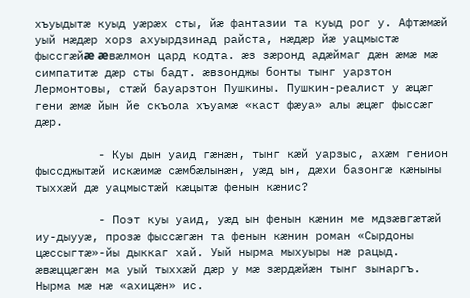хъуыдытæ куыд уæрæх сты, йæ фантазии та куыд рог у. Афтæмæй уый нæдæр хорз ахуырдзинад райста, нæдæр йæ уацмыстæ фыссгæйæ æвæлмон цард кодта. æз зæронд адæймаг дæн æмæ мæ симпатитæ дæр сты бадт. æвзонджы бонты тынг уарзтон Лермонтовы, стæй бауарзтон Пушкины. Пушкин-реалист у æцæг гени æмæ йын йе скъола хъуамæ «каст фæуа» алы æцæг фыссæг дæр.

         - Куы дын уаид гæнæн, тынг кæй уарзыс, ахæм генион фыссджытæй искæимæ сæмбæлынæн, уæд ын, дæхи базонгæ кæныны тыххæй дæ уацмыстæй кæцытæ фенын кæнис?

         - Поэт куы уаид, уæд ын фенын кæнин ме мдзæвгæтæй иу-дыууæ, прозæ фыссæгæн та фенын кæнин роман «Сырдоны цæссыгтæ»-йы дыккаг хай. Уый нырма мыхуыры нæ рацыд. æвæццæгæн ма уый тыххæй дæр у мæ зæрдæйæн тынг зынаргъ. Нырма мæ нæ «ахицæн» ис.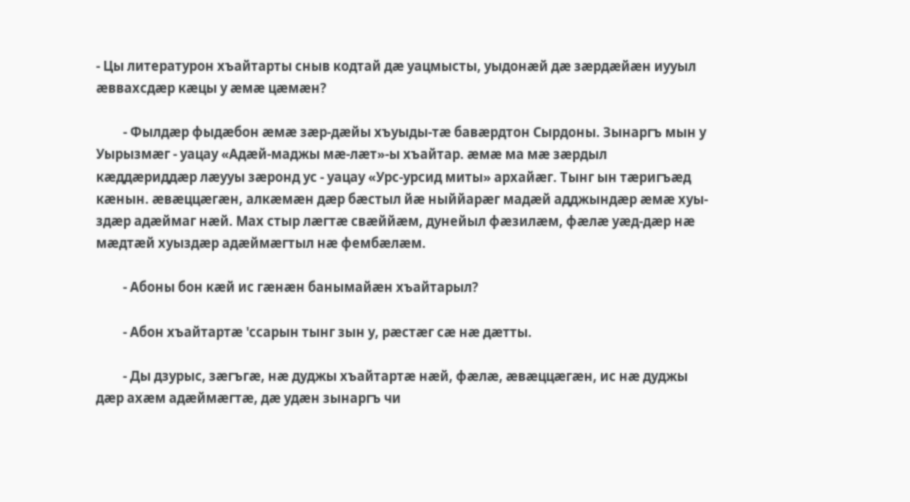- Цы литературон хъайтарты сныв кодтай дæ уацмысты, уыдонæй дæ зæрдæйæн иууыл æввахсдæр кæцы у æмæ цæмæн?

         - Фылдæр фыдæбон æмæ зæр-дæйы хъуыды-тæ бавæрдтон Сырдоны. Зынаргъ мын у Уырызмæг - уацау «Адæй-маджы мæ-лæт»-ы хъайтар. æмæ ма мæ зæрдыл кæддæриддæр лæууы зæронд ус - уацау «Урс-урсид миты» архайæг. Тынг ын тæригъæд кæнын. æвæццæгæн, алкæмæн дæр бæстыл йæ ныййарæг мадæй адджындæр æмæ хуы-здæр адæймаг нæй. Мах стыр лæгтæ свæййæм, дунейыл фæзилæм, фæлæ уæд-дæр нæ мæдтæй хуыздæр адæймæгтыл нæ фембæлæм.

         - Абоны бон кæй ис гæнæн банымайæн хъайтарыл?

         - Абон хъайтартæ 'ссарын тынг зын у, рæстæг сæ нæ дæтты.

         - Ды дзурыс, зæгъгæ, нæ дуджы хъайтартæ нæй, фæлæ, æвæццæгæн, ис нæ дуджы дæр ахæм адæймæгтæ, дæ удæн зынаргъ чи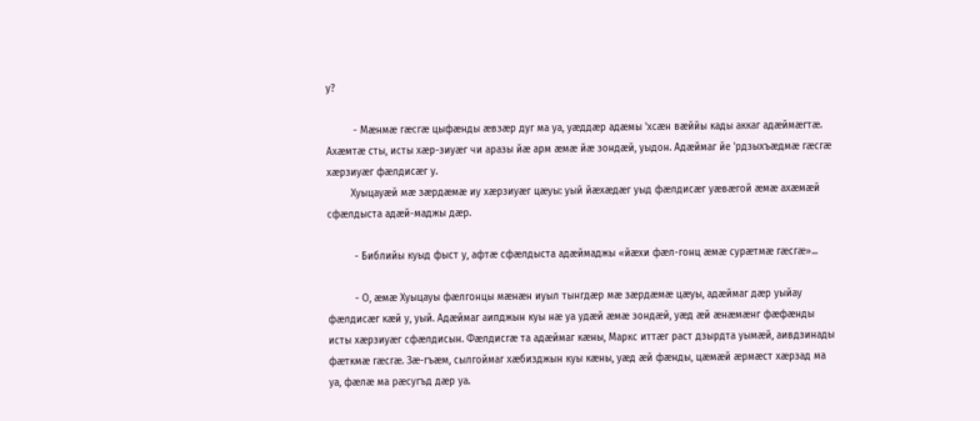у?

         - Мæнмæ гæсгæ цыфæнды æвзæр дуг ма уа, уæддæр адæмы 'хсæн вæййы кады аккаг адæймæгтæ. Ахæмтæ сты, исты хæр-зиуæг чи аразы йæ арм æмæ йæ зондæй, уыдон. Адæймаг йе 'рдзыхъæдмæ гæсгæ хæрзиуæг фæлдисæг у.
        Хуыцауæй мæ зæрдæмæ иу хæрзиуæг цæуы: уый йæхæдæг уыд фæлдисæг уæвæгой æмæ ахæмæй сфæлдыста адæй-маджы дæр.

         - Библийы куыд фыст у, афтæ сфæлдыста адæймаджы «йæхи фæл-гонц æмæ сурæтмæ гæсгæ»...

         - О, æмæ Хуыцауы фæлгонцы мæнæн иуыл тынгдæр мæ зæрдæмæ цæуы, адæймаг дæр уыйау фæлдисæг кæй у, уый. Адæймаг аипджын куы нæ уа удæй æмæ зондæй, уæд æй æнæмæнг фæфæнды исты хæрзиуæг сфæлдисын. Фæлдисгæ та адæймаг кæны, Маркс иттæг раст дзырдта уымæй, аивдзинады фæткмæ гæсгæ. Зæ-гъæм, сылгоймаг хæбизджын куы кæны, уæд æй фæнды, цæмæй æрмæст хæрзад ма уа, фæлæ ма рæсугъд дæр уа.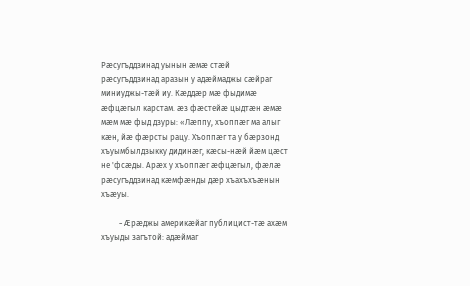Рæсугъддзинад уынын æмæ стæй рæсугъддзинад аразын у адæймаджы сæйраг миниуджы-тæй иу. Кæддæр мæ фыдимæ æфцæгыл карстам. æз фæстейæ цыдтæн æмæ мæм мæ фыд дзуры: «Лæппу, хъоппæг ма алыг кæн, йæ фæрсты рацу. Хъоппæг та у бæрзонд хъуымбылдзыкку дидинæг, кæсы-нæй йæм цæст не 'фсæды. Арæх у хъоппæг æфцæгыл, фæлæ рæсугъддзинад кæмфæнды дæр хъахъхъæнын хъæуы.

         - Æрæджы америкæйаг публицист-тæ ахæм хъуыды загътой: адæймаг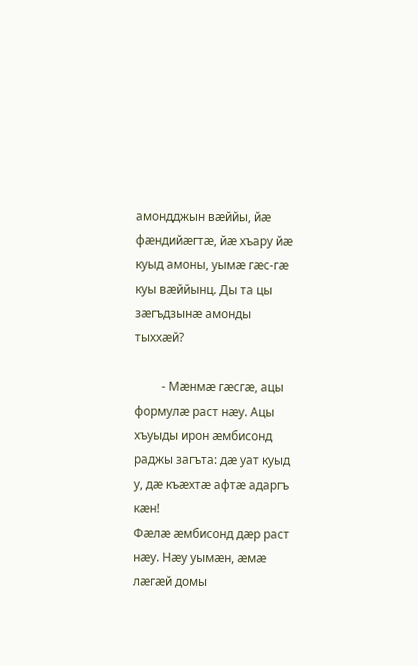амондджын вæййы, йæ фæндийæгтæ, йæ хъару йæ куыд амоны, уымæ гæс-гæ куы вæййынц. Ды та цы зæгъдзынæ амонды тыххæй?

         - Мæнмæ гæсгæ, ацы формулæ раст нæу. Ацы хъуыды ирон æмбисонд раджы загъта: дæ уат куыд у, дæ къæхтæ афтæ адаргъ кæн!
Фæлæ æмбисонд дæр раст нæу. Нæу уымæн, æмæ лæгæй домы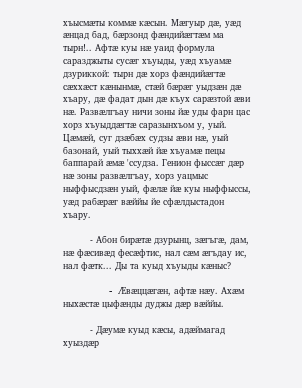хъысмæты коммæ кæсын. Мæгуыр дæ, уæд æнцад бад, бæрзонд фæндийæгтæм ма тырн!.. Афтæ куы нæ уаид формула саразджыты сусæг хъуыды, уæд хъуамæ дзуриккой: тырн дæ хорз фæндийæгтæ сæххæст кæнынмæ, стæй бæрæг уыдзæн дæ хъару, дæ фадат дын дæ къух сарæзтой æви нæ. Развæлгъау ничи зоны йæ уды фарн цас хорз хъуыддæгтæ саразынхъом у, уый. Цæмæй, суг дзæбæх судзы æви нæ, уый базонай, уый тыххæй йæ хъуамæ пецы баппарай æмæ 'ссудза. Генион фыссæг дæр нæ зоны развæлгъау, хорз уацмыс ныффысдзæн уый, фæлæ йæ куы ныффыссы, уæд рабæрæг вæййы йе сфæлдыстадон хъару.

         - Абон бирæтæ дзурынц, зæгъгæ, дам, нæ фæсивæд фесæфтис, нал сæм æгъдау ис, нал фæтк... Ды та куыд хъуыды кæныс?

         - Æвæццæгæн, афтæ нæу. Ахæм ныхæстæ цыфæнды дуджы дæр вæййы.

         - Дæумæ куыд кæсы, адæймагад хуыздæр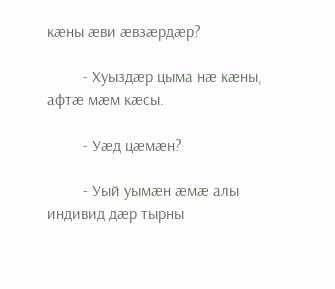кæны æви æвзæрдæр?

         - Хуыздæр цыма нæ кæны, афтæ мæм кæсы.

         - Уæд цæмæн?

         - Уый уымæн æмæ алы индивид дæр тырны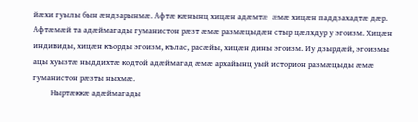йæхи гуылы бын æндзарынмæ. Афтæ кæнынц хицæн адæмтæ æмæ хицæн паддзахадтæ дæр. Афтæмæй та адæймагады гуманистон рæзт æмæ размæцыдæн стыр цæлхдур у эгоизм. Хицæн индивиды, хицæн къорды эгоизм, кълас, расæйы, хицæн дины эгоизм. Иу дзырдæй, эгоизмы ацы хуызтæ ныддихтæ кодтой адæймагад æмæ архайынц уый историон размæцыды æмæ гуманистон рæзты ныхмæ.
         Ныртæккæ адæймагады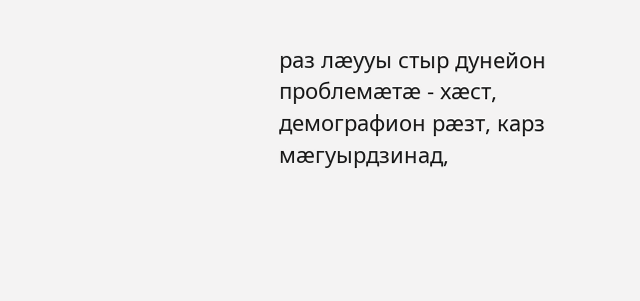раз лæууы стыр дунейон проблемæтæ - хæст, демографион рæзт, карз мæгуырдзинад,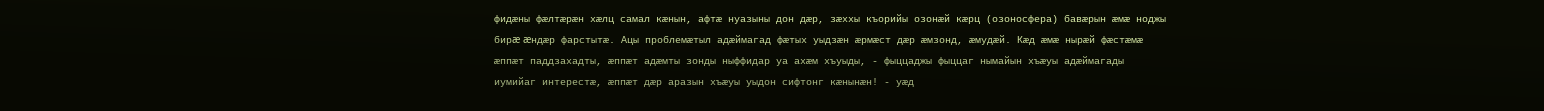фидæны фæлтæрæн хæлц самал кæнын, афтæ нуазыны дон дæр, зæххы къорийы озонæй кæрц (озоносфера) бавæрын æмæ ноджы бирæ æндæр фарстытæ. Ацы проблемæтыл адæймагад фæтых уыдзæн æрмæст дæр æмзонд, æмудæй. Кæд æмæ нырæй фæстæмæ æппæт паддзахадты, æппæт адæмты зонды ныффидар уа ахæм хъуыды, - фыццаджы фыццаг нымайын хъæуы адæймагады иумийаг интерестæ, æппæт дæр аразын хъæуы уыдон сифтонг кæнынæн! - уæд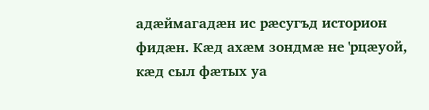адæймагадæн ис рæсугъд историон фидæн. Кæд ахæм зондмæ не 'рцæуой, кæд сыл фæтых уа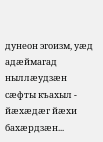дунеон эгоизм, уæд адæймагад ныллæудзæн сæфты къахыл - йæхæдæг йæхи бахæрдзæн...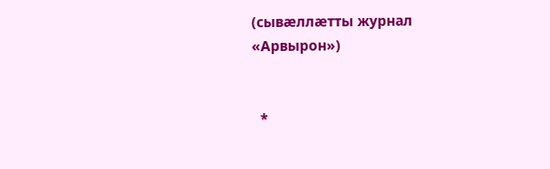(сывæллæтты журнал «Арвырон»)


  *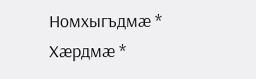Номхыгъдмæ * Хæрдмæ *